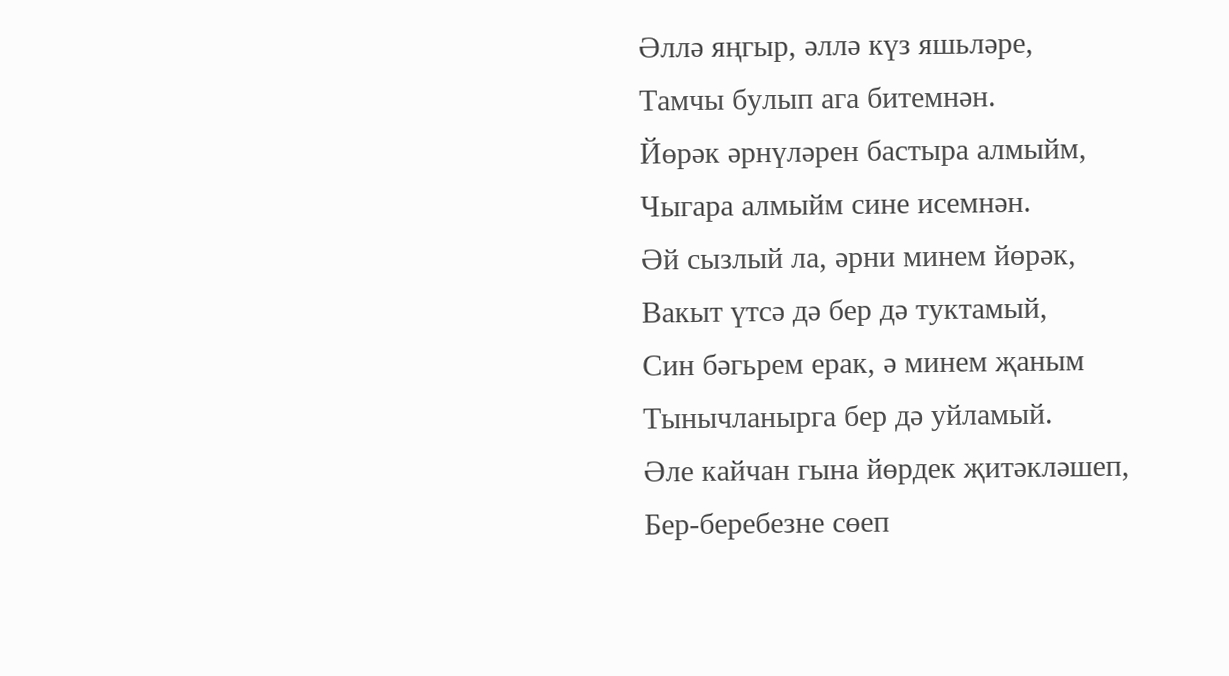Әллә яңгыр, әллә күз яшьләре,
Тамчы булып ага битемнән.
Йөрәк әрнүләрен бастыра алмыйм,
Чыгара алмыйм сине исемнән.
Әй сызлый ла, әрни минем йөрәк,
Вакыт үтсә дә бер дә туктамый,
Син бәгьрем ерак, ә минем җаным
Тынычланырга бер дә уйламый.
Әле кайчан гына йөрдек җитәкләшеп,
Бер-беребезне сөеп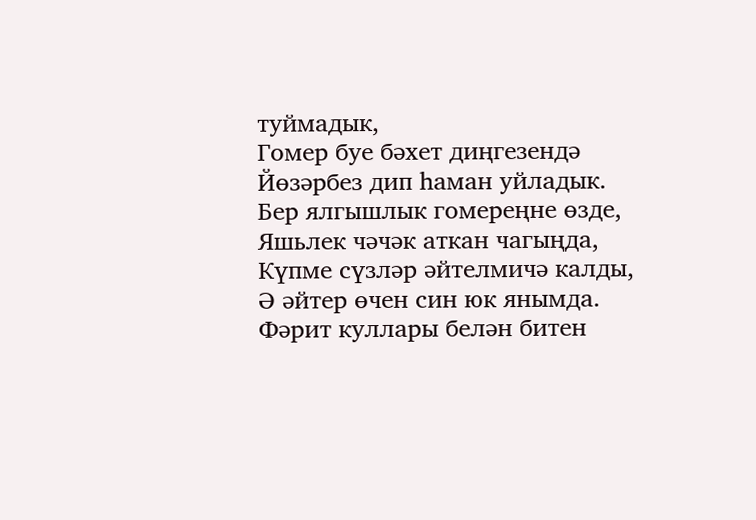туймадык,
Гомер буе бәхет диңгезендә
Йөзәрбез дип һаман уйладык.
Бер ялгышлык гомереңне өзде,
Яшьлек чәчәк аткан чагыңда,
Күпме сүзләр әйтелмичә калды,
Ә әйтер өчен син юк янымда.
Фәрит куллары белән битен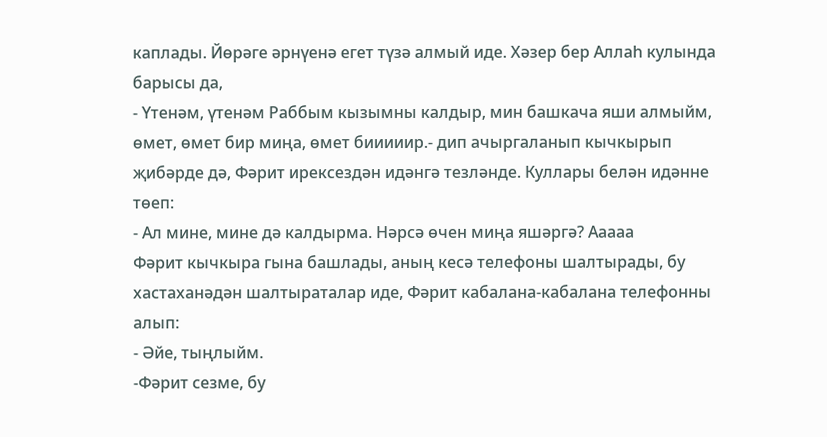каплады. Йөрәге әрнүенә егет түзә алмый иде. Хәзер бер Аллаһ кулында барысы да,
- Үтенәм, үтенәм Раббым кызымны калдыр, мин башкача яши алмыйм, өмет, өмет бир миңа, өмет бииииир.- дип ачыргаланып кычкырып җибәрде дә, Фәрит ирексездән идәнгә тезләнде. Куллары белән идәнне төеп:
- Ал мине, мине дә калдырма. Нәрсә өчен миңа яшәргә? Ааааа
Фәрит кычкыра гына башлады, аның кесә телефоны шалтырады, бу хастаханәдән шалтыраталар иде, Фәрит кабалана-кабалана телефонны алып:
- Әйе, тыңлыйм.
-Фәрит сезме, бу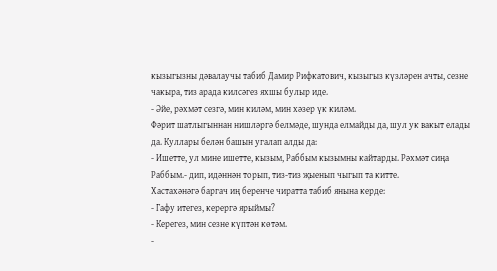кызыгызны дәвалаучы табиб Дамир Рифкатович, кызыгыз күзләрен ачты, сезне чакыра, тиз арада килсәгез яхшы булыр иде.
- Әйе, рәхмәт сезгә, мин киләм, мин хәзер үк киләм.
Фәрит шатлыгыннан нишләргә белмәде, шунда елмайды да, шул ук вакыт елады да. Куллары белән башын угалап алды да:
- Ишетте, ул мине ишетте, кызым, Раббым кызымны кайтарды. Рәхмәт сиңа Раббым.- дип, идәннән торып, тиз-тиз җыенып чыгып та китте.
Хастахәнәгә баргач иң беренче чиратта табиб янына керде:
- Гафу итегез, керергә ярыймы?
- Керегез, мин сезне күптән көтәм.
-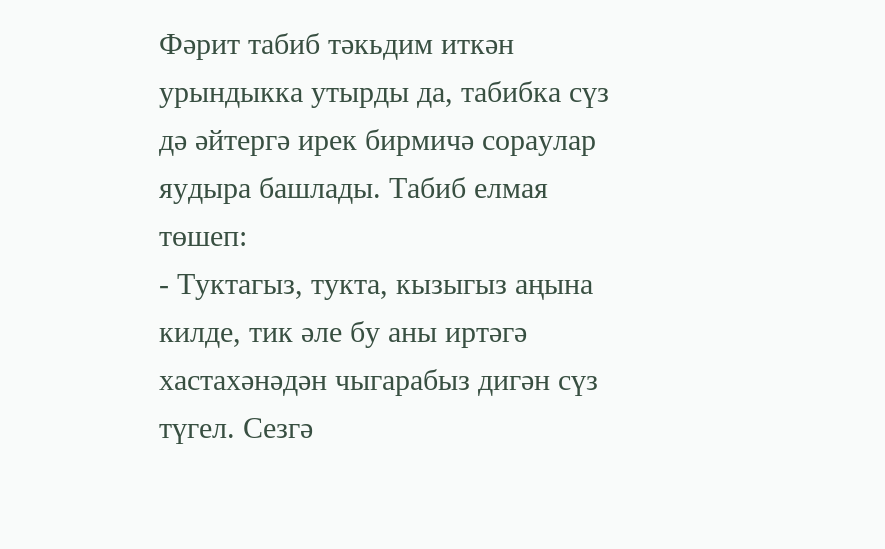Фәрит табиб тәкьдим иткән урындыкка утырды да, табибка сүз дә әйтергә ирек бирмичә сораулар яудыра башлады. Табиб елмая төшеп:
- Туктагыз, тукта, кызыгыз аңына килде, тик әле бу аны иртәгә хастахәнәдән чыгарабыз дигән сүз түгел. Сезгә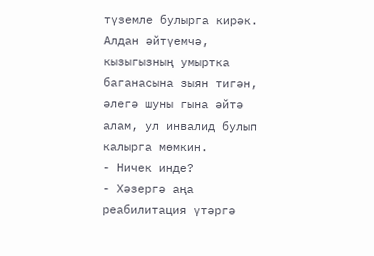түземле булырга кирәк. Алдан әйтүемчә, кызыгызның умыртка баганасына зыян тигән, әлегә шуны гына әйтә алам, ул инвалид булып калырга мөмкин.
- Ничек инде?
- Хәзергә аңа реабилитация үтәргә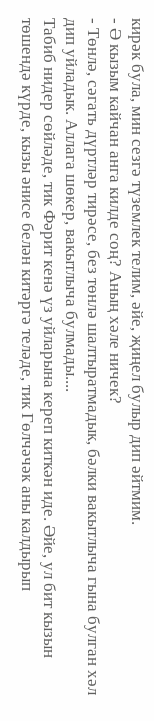кирәк була, мин сезгә түземлек телим, әйе, җиңел булыр дип әйтмим.
- Ә кызым кайчан анга килде соң? Аның хәле ничек?
- Төнлә, сәгать дүртләр тирәсе, без төнлә шалтыратмадык, бәлки вакытлыча гына булган хәл дип уйладык. Аллага шөкер, вакытлыча булмады....
Табиб нидер сөйләде, тик Фәрит кенә үз уйларына кереп киткән иде. Әйе, ул бит кызын төшендә күрде, кызы әнисе белән китәргә теләде, тик Гөлчәчәк аны калдырып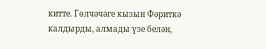китте. Гөлчәчәге кызын Фәриткә калдырды, алмады үзе белән,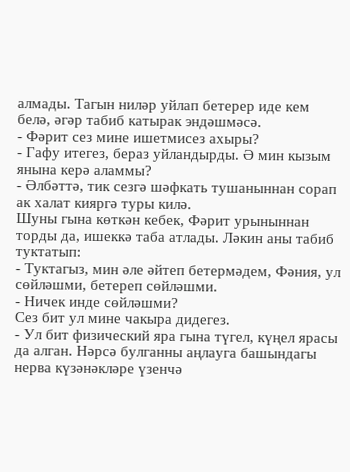алмады. Тагын ниләр уйлап бетерер иде кем белә, әгәр табиб катырак эндәшмәсә.
- Фәрит сез мине ишетмисез ахыры?
- Гафу итегез, бераз уйландырды. Ә мин кызым янына керә аламмы?
- Әлбәттә, тик сезгә шәфкать тушаныннан сорап ак халат кияргә туры килә.
Шуны гына көткән кебек, Фәрит урыныннан торды да, ишеккә таба атлады. Ләкин аны табиб туктатып:
- Туктагыз, мин әле әйтеп бетермәдем, Фәния, ул сөйләшми, бетереп сөйләшми.
- Ничек инде сөйләшми?
Сез бит ул мине чакыра дидегез.
- Ул бит физический яра гына түгел, күңел ярасы да алган. Нәрсә булганны аңлауга башындагы нерва күзәнәкләре үзенчә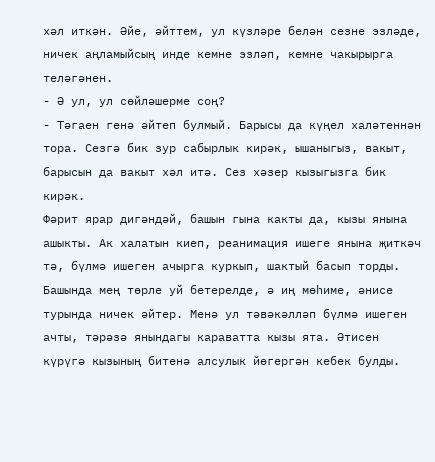хәл иткән. Әйе, әйттем, ул күзләре белән сезне эзләде, ничек аңламыйсың инде кемне эзләп, кемне чакырырга теләгәнен.
- Ә ул, ул сөйләшерме соң?
- Тәгаен генә әйтеп булмый. Барысы да күңел халәтеннән тора. Сезгә бик зур сабырлык кирәк, ышаныгыз, вакыт, барысын да вакыт хәл итә. Сез хәзер кызыгызга бик кирәк.
Фәрит ярар дигәндәй, башын гына какты да, кызы янына ашыкты. Ак халатын киеп, реанимация ишеге янына җиткәч тә, бүлмә ишеген ачырга куркып, шактый басып торды. Башында мең төрле уй бетерелде, ә иң мөһиме, әнисе турында ничек әйтер. Менә ул тәвәкәлләп бүлмә ишеген ачты, тәрәзә янындагы караватта кызы ята. Әтисен күрүгә кызының битенә алсулык йөгергән кебек булды.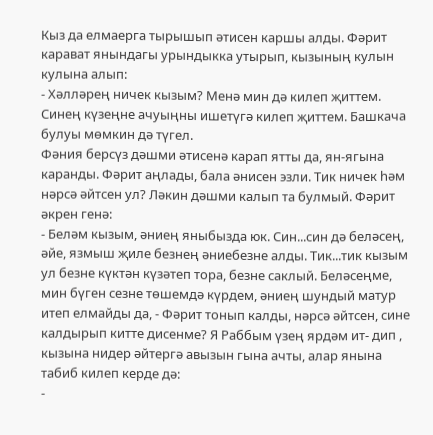Кыз да елмаерга тырышып әтисен каршы алды. Фәрит карават янындагы урындыкка утырып, кызының кулын кулына алып:
- Хәлләрең ничек кызым? Менә мин дә килеп җиттем. Синең күзеңне ачуыңны ишетүгә килеп җиттем. Башкача булуы мөмкин дә түгел.
Фәния берсүз дәшми әтисенә карап ятты да, ян-ягына каранды. Фәрит аңлады, бала әнисен эзли. Тик ничек һәм нәрсә әйтсен ул? Ләкин дәшми калып та булмый. Фәрит әкрен генә:
- Беләм кызым, әниең яныбызда юк. Син...син дә беләсең, әйе, язмыш җиле безнең әниебезне алды. Тик...тик кызым ул безне күктән күзәтеп тора, безне саклый. Беләсеңме, мин бүген сезне төшемдә күрдем, әниең шундый матур итеп елмайды да, - Фәрит тонып калды, нәрсә әйтсен, сине калдырып китте дисенме? Я Раббым үзең ярдәм ит- дип , кызына нидер әйтергә авызын гына ачты, алар янына табиб килеп керде дә:
-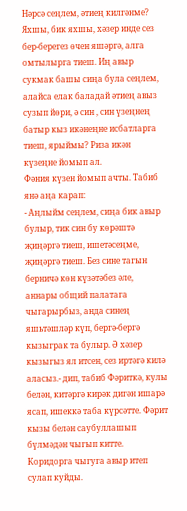Нәрсә сеңлем, әтиең килгәнме? Яхшы, бик яхшы, хәзер инде сез бер-берегез өчен яшәргә, алга омтылырга тиеш. Иң авыр сукмак башы сиңа була сеңлем, алайса елак баладай әтиең авыз сузып йөри, ә син , син үзеңнең батыр кыз икәнеңне исбатларга тиеш, ярыймы? Риза икән күзеңне йомып ал.
Фәния күзен йомып ачты. Табиб янә аңа карап:
- Аңлыйм сеңлем, сиңа бик авыр булыр, тик син бу көрәштә җиңәргә тиеш, ишетәсеңме, җиңәргә тиеш. Без сине тагын берничә көн күзәтәбез әле, аннары общий палатага чыгарырбыз, анда синең яшьтәшләр күп, бергә-бергә кызыграк та булыр. Ә хәзер кызыгыз ял итсен, сез иртәгә килә аласыз.- дип, табиб Фәриткә, кулы белән, китәргә кирәк дигән ишарә ясап, ишеккә таба күрсәтте. Фәрит кызы белән саубуллашып бүлмәдән чыгып китте. Коридорга чыгуга авыр итеп сулап куйды.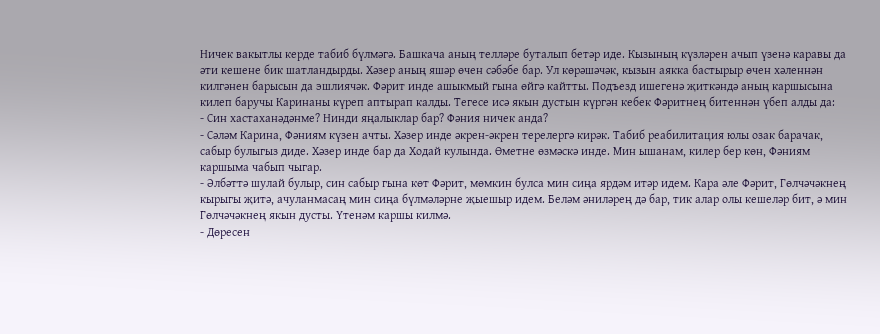Ничек вакытлы керде табиб бүлмәгә. Башкача аның телләре буталып бетәр иде. Кызының күзләрен ачып үзенә каравы да әти кешене бик шатландырды. Хәзер аның яшәр өчен сәбәбе бар. Ул көрәшәчәк, кызын аякка бастырыр өчен хәленнән килгәнен барысын да эшлиячәк. Фәрит инде ашыкмый гына өйгә кайтты. Подъезд ишегенә җиткәндә аның каршысына килеп баручы Каринаны күреп аптырап калды. Тегесе исә якын дустын күргән кебек Фәритнең битеннән үбеп алды да:
- Син хастаханәдәнме? Нинди яңалыклар бар? Фәния ничек анда?
- Сәләм Карина, Фәниям күзен ачты. Хәзер инде әкрен-әкрен терелергә кирәк. Табиб реабилитация юлы озак барачак, сабыр булыгыз диде. Хәзер инде бар да Ходай кулында. Өметне өзмәскә инде. Мин ышанам, килер бер көн, Фәниям каршыма чабып чыгар.
- Әлбәттә шулай булыр, син сабыр гына көт Фәрит, мөмкин булса мин сиңа ярдәм итәр идем. Кара әле Фәрит, Гөлчәчәкнең кырыгы җитә, ачуланмасаң мин сиңа бүлмәләрне җыешыр идем. Беләм әниләрең дә бар, тик алар олы кешеләр бит, ә мин Гөлчәчәкнең якын дусты. Үтенәм каршы килмә.
- Дөресен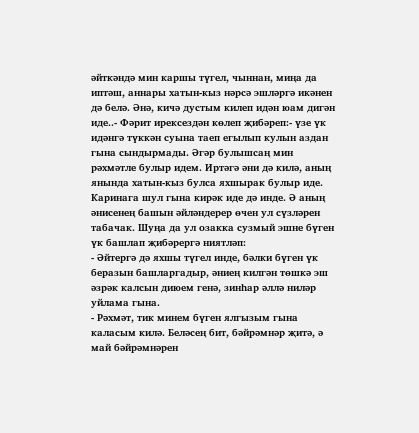әйткәндә мин каршы түгел, чыннан, миңа да иптәш, аннары хатын-кыз нәрсә эшләргә икәнен дә белә. Әнә, кичә дустым килеп идән юам дигән иде..- Фәрит ирексездән көлеп җибәреп:- үзе үк идәнгә түккән суына таеп егылып кулын аздан гына сындырмады. Әгәр булышсаң мин рәхмәтле булыр идем. Иртәгә әни дә килә, аның янында хатын-кыз булса яхшырак булыр иде.
Каринага шул гына кирәк иде дә инде. Ә аның әнисенең башын әйләндерер өчен ул сүзләрен табачак. Шуңа да ул озакка сузмый эшне бүген үк башлап җибәрергә ниятләп:
- Әйтергә дә яхшы түгел инде, бәлки бүген үк беразын башларгадыр, әниең килгән төшкә эш әзрәк калсын диюем генә, зинһар әллә ниләр уйлама гына.
- Рәхмәт, тик минем бүген ялгызым гына каласым килә. Беләсең бит, бәйрәмнәр җитә, ә май бәйрәмнәрен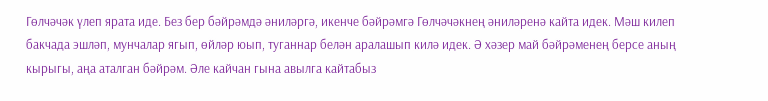Гөлчәчәк үлеп ярата иде. Без бер бәйрәмдә әниләргә, икенче бәйрәмгә Гөлчәчәкнең әниләренә кайта идек. Мәш килеп бакчада эшләп, мунчалар ягып, өйләр юып, туганнар белән аралашып килә идек. Ә хәзер май бәйрәменең берсе аның кырыгы, аңа аталган бәйрәм. Әле кайчан гына авылга кайтабыз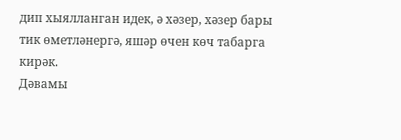дип хыялланган идек, ә хәзер, хәзер бары тик өметләнергә, яшәр өчен көч табарга кирәк.
Дәвамы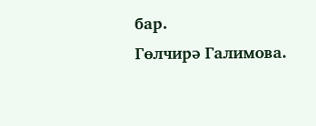бар.
Гөлчирә Галимова.